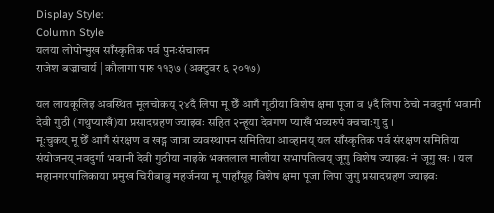Display Style:
Column Style
यलया लोपोन्मुख साँस्कृतिक पर्व पुनःसंचालन
राजेश बज्राचार्य | कौलागा पारु ११३७ (अक्टुवर ६ २०१७)

यल लायकूलिइ अवस्थित मूलचोकय् २४दँ लिपा मू छेँ आगँ गूठीया विशेष क्षमा पूजा व ५दँ लिपा ठेचो नवदुर्गा भवानी देवी गुठी (गथुप्याखँ)या प्रसादग्रहण ज्याझ्वः सहित २न्हूया देवगण प्याखँ भव्यरुपं क्वचाःगु दु ।
मूःचुकय् मू छेँ आगँ संरक्षण व खड्ग जात्रा व्यवस्थापन समितिया आव्हानय् यल साँस्कृतिक पर्व संरक्षण समितिया संयोजनय् नवदुर्गा भवानी देवी गुठीया नाइके भक्तलाल मालीया सभापतित्वय् जूगु विशेष ज्याझ्वः नं जूगु खः । यल महानगरपालिकाया प्रमुख चिरीबाबु महर्जनया मू पाहाँसूइ विशेष क्षमा पूजा लिपा जुगु प्रसादग्रहण ज्याझ्वः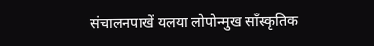संचालनपाखें यलया लोपोन्मुख साँस्कृतिक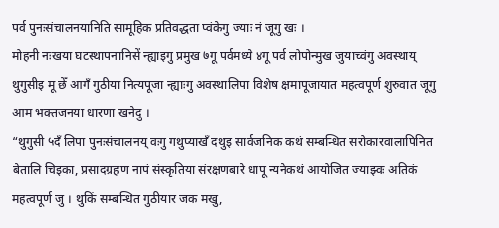पर्व पुनःसंचालनयानिति सामूहिक प्रतिवद्धता प्वंकेगु ज्याः नं जूगु खः ।
मोहनी नःखया घटस्थापनानिसें न्ह्याइगु प्रमुख ७गू पर्वमध्ये ४गू पर्व लोपोन्मुख जुयाच्वंगु अवस्थाय् थुगुसीइ मू छेँ आगँ गुठीया नित्यपूजा न्ह्याःगु अवस्थालिपा विशेष क्षमापूजायात महत्वपूर्ण शुरुवात जूगु आम भक्तजनया धारणा खनेदु ।
“थुगुसी ५दँ लिपा पुनःसंचालनय् वःगु गथुप्याखँ दथुइ सार्वजनिक कथं सम्बन्धित सरोकारवालापिनित बेतालि चिइका, प्रसादग्रहण नापं संस्कृतिया संरक्षणबारे धापू न्यनेकथं आयोजित ज्याझ्वः अतिकं महत्वपूर्ण जु । थुकिं सम्बन्धित गुठीयार जक मखु,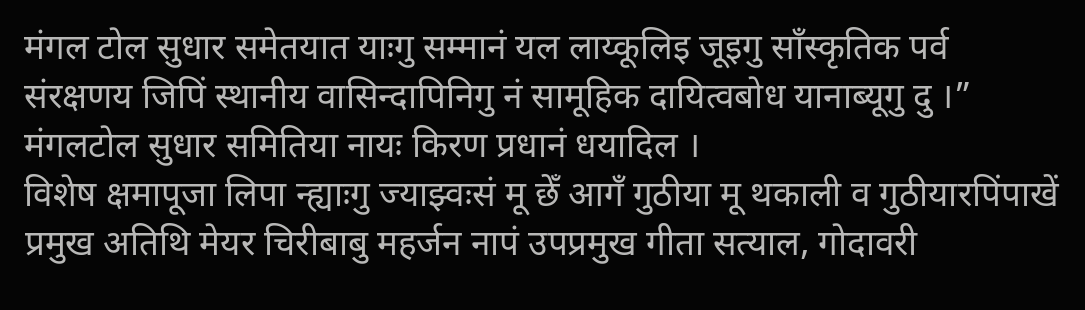मंगल टोल सुधार समेतयात याःगु सम्मानं यल लाय्कूलिइ जूइगु साँस्कृतिक पर्व संरक्षणय जिपिं स्थानीय वासिन्दापिनिगु नं सामूहिक दायित्वबोध यानाब्यूगु दु ।” मंगलटोल सुधार समितिया नायः किरण प्रधानं धयादिल ।
विशेष क्षमापूजा लिपा न्ह्याःगु ज्याझ्वःसं मू छेँ आगँ गुठीया मू थकाली व गुठीयारपिंपाखें प्रमुख अतिथि मेयर चिरीबाबु महर्जन नापं उपप्रमुख गीता सत्याल, गोदावरी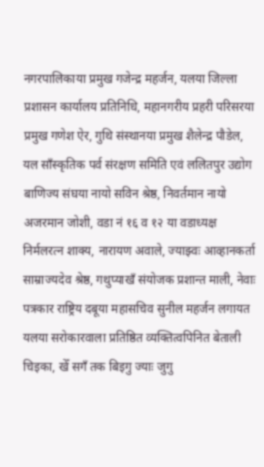नगरपालिकाया प्रमुख गजेन्द्र महर्जन, यलया जिल्ला प्रशासन कार्यालय प्रतिनिधि, महानगरीय प्रहरी परिसरया प्रमुख गणेश ऐर, गुथि संस्थानया प्रमुख शैलेन्द्र पौडेल, यल साँस्कृतिक पर्व संरक्षण समिति एवं ललितपुर उद्योग बाणिज्य संघया नायो सविन श्रेष्ठ, निवर्तमान नायो अजरमान जोशी, वडा नं १६ व १२ या वडाध्यक्ष निर्मलरत्न शाक्य, नारायण अवाले, ज्याझ्वः आव्हानकर्ता साम्राज्यदेव श्रेष्ठ, गथुप्याखँ संयोजक प्रशान्त माली, नेवाः पत्रकार राष्ट्रिय दबूया महासचिव सुनील महर्जन लगायत यलया सरोकारवाला प्रतिष्ठित व्यक्तित्वपिनित बेताली चिइका, खेँ सगँ तक बिइगु ज्याः जुगु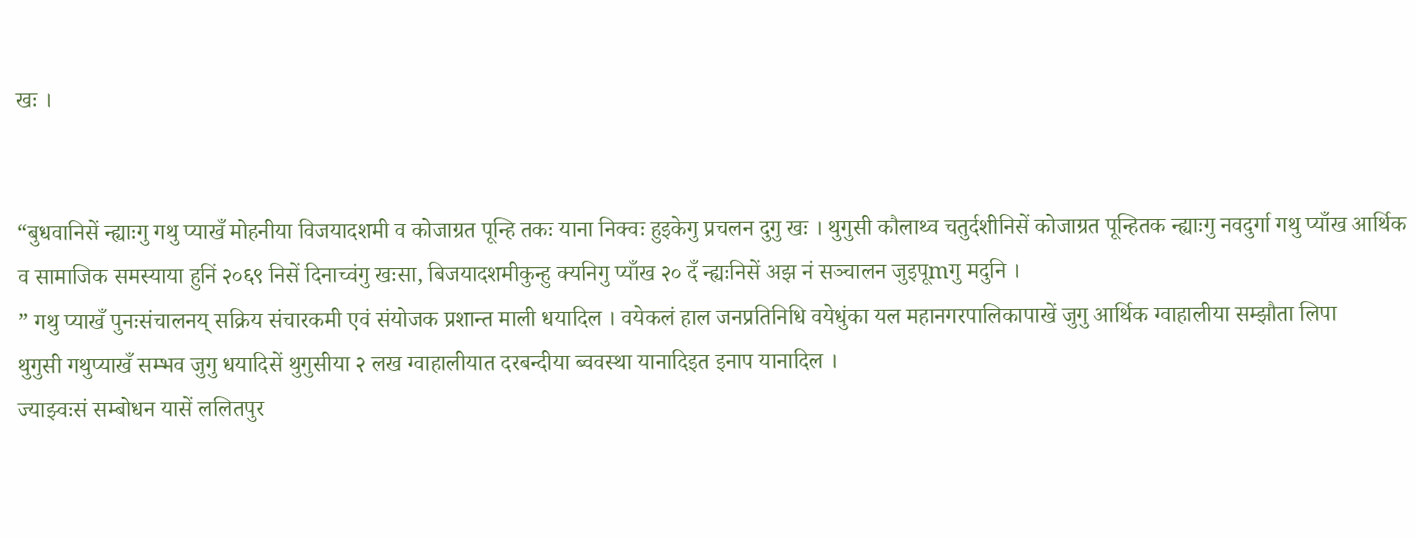खः ।


“बुधवानिसें न्ह्याःगु गथु प्याखँ मोहनीया विजयादशमी व कोजाग्रत पून्हि तकः याना निक्वः हुइकेगु प्रचलन दुगु खः । थुगुसी कौलाथ्व चतुर्दशीनिसें कोजाग्रत पून्हितक न्ह्याःगु नवदुर्गा गथु प्याँख आर्थिक व सामाजिक समस्याया हुनिं २०६९ निसें दिनाच्वंगु खःसा, बिजयादशमीकुन्हु क्यनिगु प्याँख २० दँ न्ह्यःनिसें अझ नं सञ्चालन जुइपूmगु मदुनि ।
” गथु प्याखँ पुनःसंचालनय् सक्रिय संचारकमी एवं संयोजक प्रशान्त माली धयादिल । वयेकलं हाल जनप्रतिनिधि वयेधुंका यल महानगरपालिकापाखें जुगु आर्थिक ग्वाहालीया सम्झौता लिपा
थुगुसी गथुप्याखँ सम्भव जुगु धयादिसें थुगुसीया २ लख ग्वाहालीयात दरबन्दीया ब्ववस्था यानादिइत इनाप यानादिल ।
ज्याझ्वःसं सम्बोधन यासें ललितपुर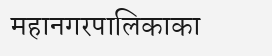महानगरपालिकाका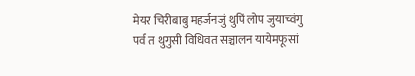मेयर चिरीबाबु महर्जनजुं थुपिं लोप जुयाच्वंगु पर्व त थुगुसी विधिवत सञ्चालन यायेमफूसां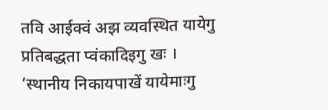तवि आईक्वं अझ व्यवस्थित यायेगु प्रतिबद्धता प्वंकादिइगु खः । ‘स्थानीय निकायपाखें यायेमाःगु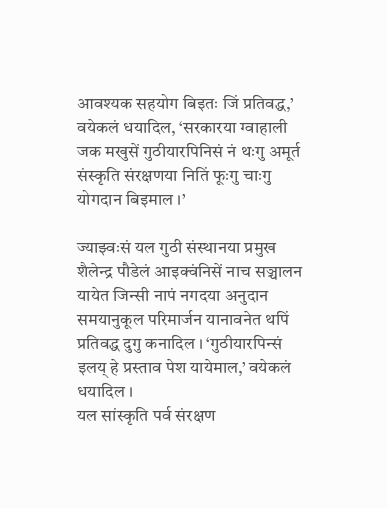आवश्यक सहयोग बिइतः जिं प्रतिवद्ध,’ वयेकलं धयादिल, ‘सरकारया ग्वाहाली जक मखुसें गुठीयारपिनिसं नं थःगु अमूर्त संस्कृति संरक्षणया नितिं फूःगु चाःगु योगदान बिइमाल ।’

ज्याझ्वःसं यल गुठी संस्थानया प्रमुख शैलेन्द्र पौडेलं आइक्वंनिसें नाच सञ्चालन यायेत जिन्सी नापं नगदया अनुदान समयानुकूल परिमार्जन यानावनेत थपिं प्रतिवद्ध दुगु कनादिल । ‘गुठीयारपिन्सं इलय् हे प्रस्ताव पेश यायेमाल,’ वयेकलं धयादिल ।
यल सांस्कृति पर्व संरक्षण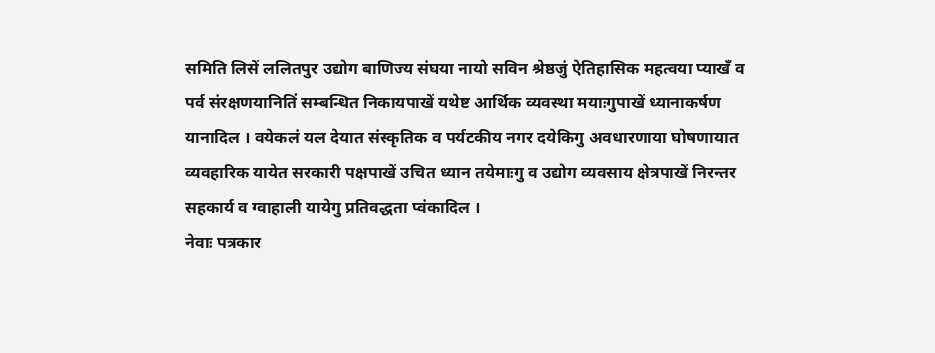समिति लिसें ललितपुर उद्योग बाणिज्य संघया नायो सविन श्रेष्ठजुं ऐतिहासिक महत्वया प्याखँ व पर्व संरक्षणयानितिं सम्बन्धित निकायपाखें यथेष्ट आर्थिक व्यवस्था मयाःगुपाखें ध्यानाकर्षण यानादिल । वयेकलं यल देयात संस्कृतिक व पर्यटकीय नगर दयेकिगु अवधारणाया घोषणायात व्यवहारिक यायेत सरकारी पक्षपाखें उचित ध्यान तयेमाःगु व उद्योग व्यवसाय क्षेत्रपाखें निरन्तर सहकार्य व ग्वाहाली यायेगु प्रतिवद्धता प्वंकादिल ।
नेवाः पत्रकार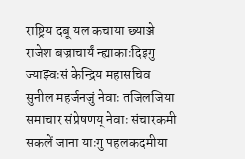राष्ट्रिय दबू यल कचाया छ्याञ्जे राजेश बज्राचार्यं न्ह्याकाःदिइगु ज्याझ्वःसं केन्द्रिय महासचिव सुनील महर्जनजुं नेवाः तजिलजिया समाचार संप्रेषणय् नेवाः संचारकमी सकलें जाना याःगु पहलकदमीया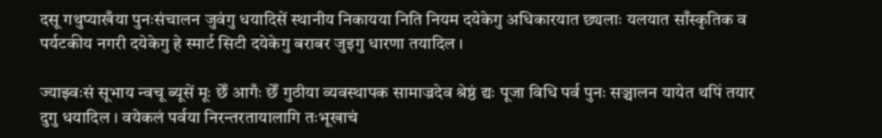दसू गथुप्याखँया पुनःसंचालन जुवंगु धयादिसें स्थानीय निकायया निति नियम दयेकेगु अधिकारयात छ्यलाः यलयात साँस्कृतिक व पर्यटकीय नगरी दयेकेगु हे स्मार्ट सिटी दयेकेगु बराबर जुइगु धारणा तयादिल ।

ज्याझ्वःसं सूभाय न्वचू ब्यूसें मूः छेँ आगँः छेँ गुठीया व्यवस्थापक सामाज्रदेव श्रेष्ठं द्यः पूजा विधि पर्व पुनः सञ्चालन यायेत थपिं तयार दुगु धयादिल । वयेकलं पर्वया निरन्तरतायालागि तःभूखाचं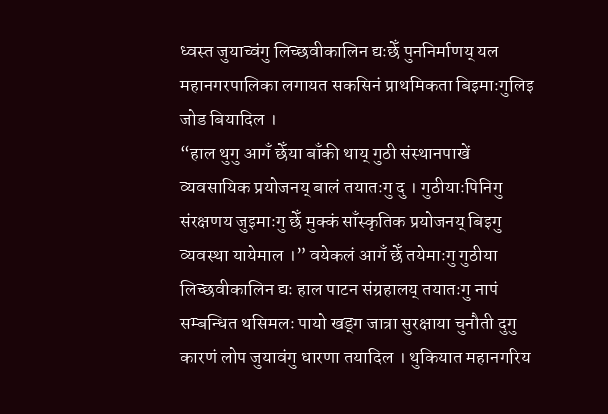ध्वस्त जुयाच्वंगु लिच्छवीकालिन द्यःछेँ पुननिर्माणय् यल महानगरपालिका लगायत सकसिनं प्राथमिकता बिइमाःगुलिइ जोड बियादिल ।
“हाल थुगु आगँ छेँया बाँकी थाय् गुठी संस्थानपाखें व्यवसायिक प्रयोजनय् बालं तयातःगु दु । गुठीयाःपिनिगु संरक्षणय जुइमाःगु छेँ मुक्कं साँस्कृतिक प्रयोजनय् बिइगु व्यवस्था यायेमाल ।” वयेकलं आगँ छेँ तयेमाःगु गुठीया लिच्छवीकालिन द्यः हाल पाटन संग्रहालय् तयातःगु नापं सम्बन्धित थसिमलः पायो खड्ग जात्रा सुरक्षाया चुनौती दुगु कारणं लोप जुयावंगु धारणा तयादिल । थुकियात महानगरिय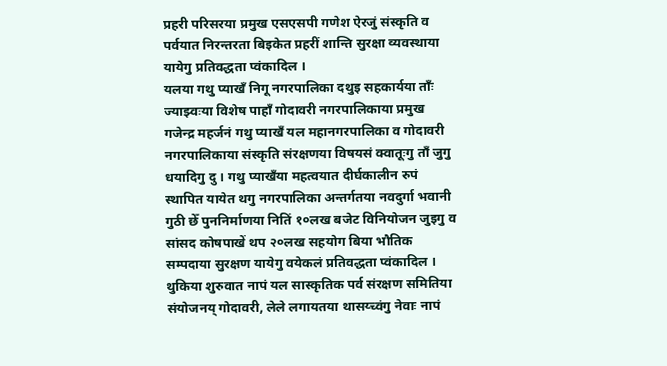प्रहरी परिसरया प्रमुख एसएसपी गणेश ऐरजुं संस्कृति व पर्वयात निरन्तरता बिइकेत प्रहरीं शान्ति सुरक्षा व्यवस्थाया यायेगु प्रतिवद्धता प्वंकादिल ।
यलया गथु प्याखँ निगू नगरपालिका दथुइ सहकार्यया ताँः
ज्याझ्वःया विशेष पाहाँ गोदावरी नगरपालिकाया प्रमुख गजेन्द्र महर्जनं गथु प्याखँ यल महानगरपालिका व गोदावरी नगरपालिकाया संस्कृति संरक्षणया विषयसं क्वातूःगु ताँ जुगु धयादिगु दु । गथु प्याखँया महत्वयात दीर्घकालीन रुपं स्थापित यायेत थगु नगरपालिका अन्तर्गतया नवदुर्गा भवानी गुठी छेँ पुननिर्माणया नितिं १०लख बजेट विनियोजन जुइगु व सांसद कोषपाखें थप २०लख सहयोग बिया भौतिक सम्पदाया सुरक्षण यायेगु वयेकलं प्रतिवद्धता प्वंकादिल ।
थुकिया शुरुवात नापं यल सास्कृतिक पर्व संरक्षण समितिया संयोजनय् गोदावरी, लेले लगायतया थासय्च्वंगु नेवाः नापं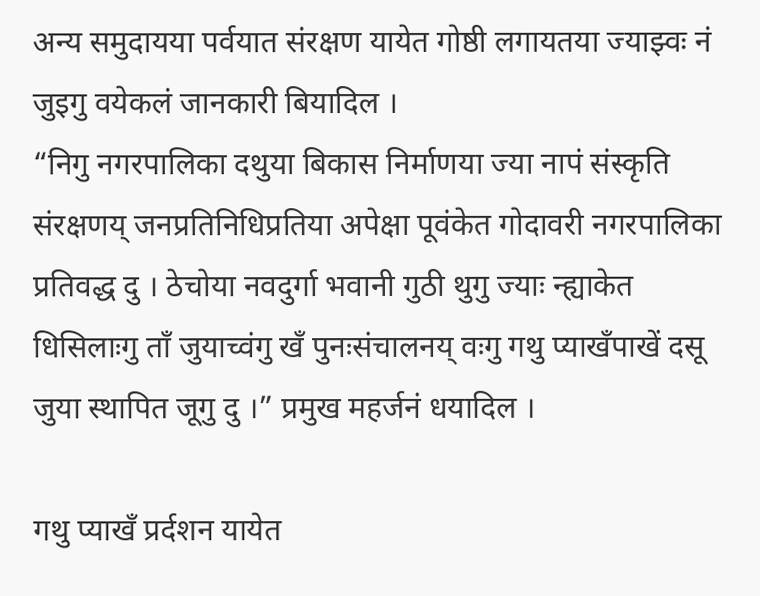अन्य समुदायया पर्वयात संरक्षण यायेत गोष्ठी लगायतया ज्याझ्वः नं
जुइगु वयेकलं जानकारी बियादिल ।
“निगु नगरपालिका दथुया बिकास निर्माणया ज्या नापं संस्कृति संरक्षणय् जनप्रतिनिधिप्रतिया अपेक्षा पूवंकेत गोदावरी नगरपालिका प्रतिवद्ध दु । ठेचोया नवदुर्गा भवानी गुठी थुगु ज्याः न्ह्याकेत धिसिलाःगु ताँ जुयाच्वंगु खँ पुनःसंचालनय् वःगु गथु प्याखँपाखें दसू जुया स्थापित जूगु दु ।” प्रमुख महर्जनं धयादिल ।

गथु प्याखँ प्रर्दशन यायेत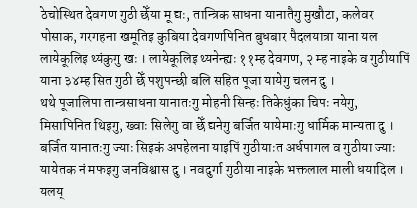ठेचोस्थित देवगण गुठी छेँया मू द्यः, तान्त्रिक साधना यानातैगु मुखौटा, कलेवर पोसाक, गरगहना खमूतिइ कुबिया देवगणपिनित बुधबार पैदलयात्रा याना यल लायेकूलिइ थ्यंकुगु खः । लायेकूलिइ थ्यनेन्ह्यः ११म्ह देवगण, २ म्ह नाइके व गुठीयापिं याना ३४म्ह सित गुठी छेँ पशुपन्छी बलि सहित पूजा यायेगु चलन दु ।
थथे पूजालिपा तान्त्रसाधना यानातःगु मोहनी सिन्हः तिकेधुंका चिपः नयेगु, मिसापिनित थिइगु, ख्वाः सिलेगु वा छेँ द्यनेगु बर्जित यायेमाःगु धार्मिक मान्यता दु । बर्जित यानातःगु ज्याः सिइकं अपहेलना याइपिं गुठीयाःत अर्धपागल व गुठीया ज्याः यायेतक नं मफइगु जनविश्वास दु । नवदुर्गा गुठीया नाइके भक्तलाल माली धयादिल । यलय्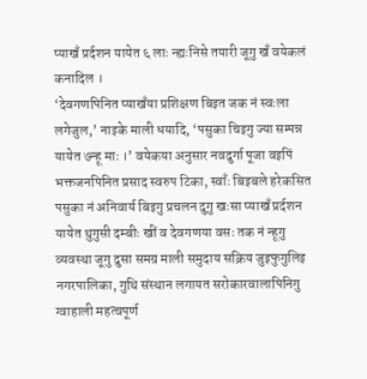प्याखँ प्रर्दशन यायेत ६ लाः न्ह्यःनिसे तयारी जूगु खँ वयेकलं कनादिल ।
‘देवगणपिनित प्याखँया प्रशिक्षण बिइत जक नं स्वःला लगेजुल,’ नाइके माली धयादि, ‘पसुका चिइगु ज्या सम्पन्न यायेत ७न्हू माः ।’ वयेकया अनुसार नवदुर्गा पूजा वइपिं भक्तजनपिनित प्रसाद स्वरुप टिका, स्वाँः बिइबले हरेकसित पसुका नं अनिवार्य बिइगु प्रचलन दुगु खःसा प्याखँ प्रर्दशन यायेत थुगुसी दम्बीः खीं व देवगणया वसः तक नं न्हूगु व्यवस्था जूगु दुसा समग्र माली समुदाय सक्रिय जुइफुगुलिइ नगरपालिका, गुथि संस्थान लगायत सरोकारवालापिनिगु ग्वाहाली महत्वपूर्ण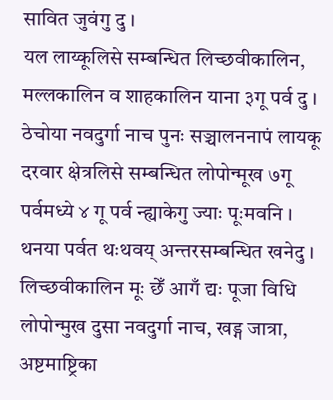सावित जुवंगु दु ।
यल लाय्कूलिसे सम्बन्धित लिच्छवीकालिन, मल्लकालिन व शाहकालिन याना ३गू पर्व दु । ठेचोया नवदुर्गा नाच पुनः सञ्चालननापं लायकू दरवार क्षेत्रलिसे सम्बन्धित लोपोन्मूख ७गू पर्वमध्ये ४ गू पर्व न्ह्याकेगु ज्याः पूःमवनि । थनया पर्वत थःथवय् अन्तरसम्बन्धित खनेदु । लिच्छवीकालिन मूः छेँ आगँ द्यः पूजा विधि लोपोन्मुख दुसा नवदुर्गा नाच, खड्ग जात्रा, अष्टमाष्ट्रिका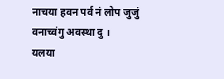नाचया हवन पर्व नं लोप जुजुं वनाच्वंगु अवस्था दु ।
यलया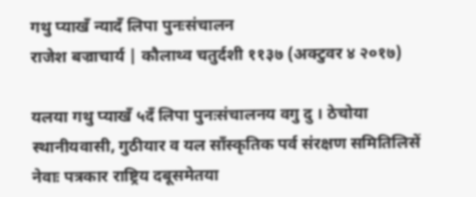गथु प्याखँ न्यादँ लिपा पुनःसंचालन
राजेश बज्राचार्य | कौलाथ्व चतुर्दशी ११३७ (अक्टुवर ४ २०१७)

यलया गथु प्याखँ ५दँ लिपा पुनःसंचालनय वगु दु । ठेचोया स्थानीयवासी, गुठीयार व यल साँस्कृतिक पर्व संरक्षण समितिलिसें नेवाः पत्रकार राष्ट्रिय दबूसमेतया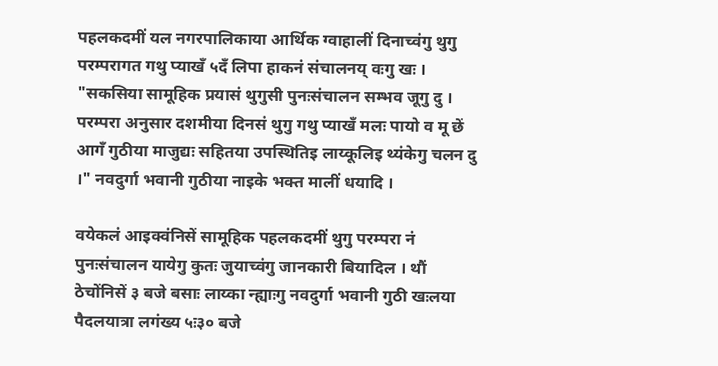पहलकदमीं यल नगरपालिकाया आर्थिक ग्वाहालीं दिनाच्वंगु थुगु परम्परागत गथु प्याखँ ५दँ लिपा हाकनं संचालनय् वःगु खः ।
"सकसिया सामूहिक प्रयासं थुगुसी पुनःसंचालन सम्भव जूगु दु । परम्परा अनुसार दशमीया दिनसं थुगु गथु प्याखँ मलः पायो व मू छें आगँ गुठीया माजुद्यः सहितया उपस्थितिइ लाय्कूलिइ थ्यंकेगु चलन दु ।" नवदुर्गा भवानी गुठीया नाइके भक्त मालीं धयादि ।

वयेकलं आइक्वंनिसें सामूहिक पहलकदमीं थुगु परम्परा नं पुनःसंचालन यायेगु कुतः जुयाच्वंगु जानकारी बियादिल । थौं ठेचोंनिसें ३ बजे बसाः लाय्का न्ह्याःगु नवदुर्गा भवानी गुठी खःलया पैदलयात्रा लगंख्य ५ः३० बजे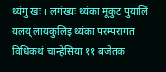थ्यंगु खः । लगंख्यः थ्यंका मूकुट पुयालिं यलय् लायकुलिइ थ्यंका परम्परागत विधिकथं चान्हेसिया ११ बजेतक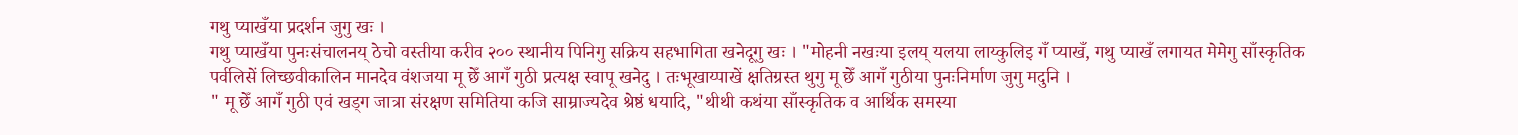गथु प्याखँया प्रदर्शन जुगु खः ।
गथु प्याखँया पुनःसंचालनय् ठेचो वस्तीया करीव २०० स्थानीय पिनिगु सक्रिय सहभागिता खनेदूगु खः । "मोहनी नखःया इलय् यलया लाय्कुलिइ गँ प्याखँ, गथु प्याखँ लगायत मेमेगु साँस्कृतिक पर्वलिसें लिच्छवीकालिन मानदेव वंशजया मू छेँ आगँ गुठी प्रत्यक्ष स्वापू खनेदु । तःभूखाय्पाखें क्षतिग्रस्त थुगु मू छेँ आगँ गुठीया पुनःनिर्माण जुगु मदुनि ।
" मू छेँ आगँ गुठी एवं खड्ग जात्रा संरक्षण समितिया कजि साम्राज्यदेव श्रेष्ठं धयादि, "थीथी कथंया साँस्कृतिक व आर्थिक समस्या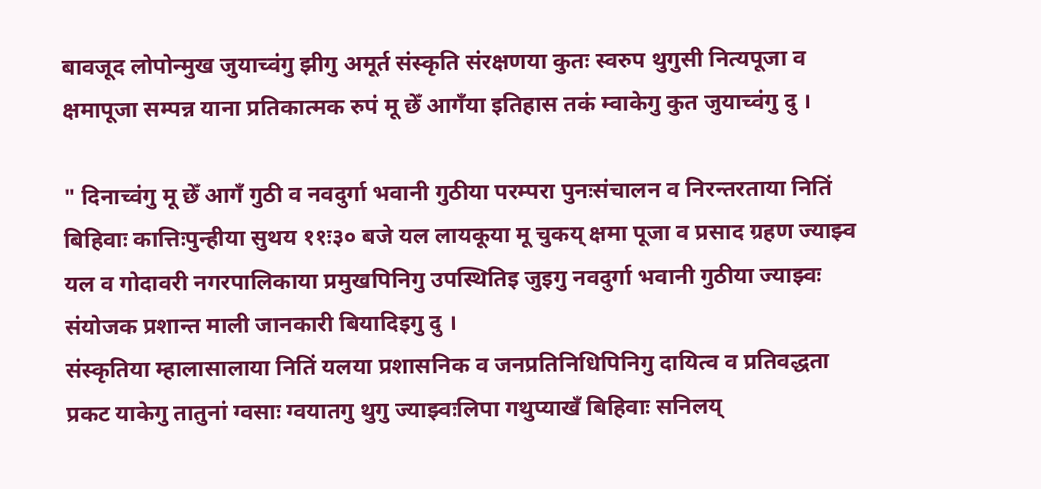बावजूद लोपोन्मुख जुयाच्वंगु झीगु अमूर्त संस्कृति संरक्षणया कुतः स्वरुप थुगुसी नित्यपूजा व क्षमापूजा सम्पन्न याना प्रतिकात्मक रुपं मू छेँ आगँया इतिहास तकं म्वाकेगु कुत जुयाच्वंगु दु ।

" दिनाच्वंगु मू छेँ आगँ गुठी व नवदुर्गा भवानी गुठीया परम्परा पुनःसंचालन व निरन्तरताया नितिं बिहिवाः कात्तिःपुन्हीया सुथय ११ः३० बजे यल लायकूया मू चुकय् क्षमा पूजा व प्रसाद ग्रहण ज्याझ्व यल व गोदावरी नगरपालिकाया प्रमुखपिनिगु उपस्थितिइ जुइगु नवदुर्गा भवानी गुठीया ज्याझ्वः संयोजक प्रशान्त माली जानकारी बियादिइगु दु ।
संस्कृतिया म्हालासालाया नितिं यलया प्रशासनिक व जनप्रतिनिधिपिनिगु दायित्व व प्रतिवद्धता प्रकट याकेगु तातुनां ग्वसाः ग्वयातगु थुगु ज्याझ्वःलिपा गथुप्याखँ बिहिवाः सनिलय्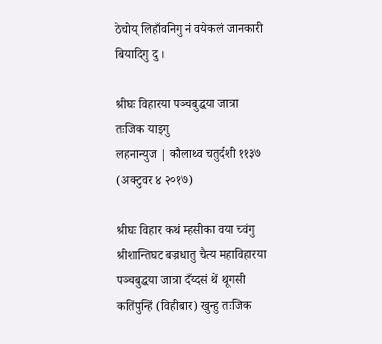ठेचोय् लिहाँवनिगु नं वयेकलं जानकारी बियादिगु दु ।

श्रीघः विहारया पञ्चबुद्धया जात्रा तःजिक याइगु
लहनान्युज | कौलाथ्व चतुर्दशी ११३७ (अक्टुवर ४ २०१७)

श्रीघः विहार कथं म्हसीका वया च्वंगु श्रीशान्तिघट बज्रधातु चैत्य महाविहारया पञ्चबुद्धया जात्रा दँय्दसं थें थूगसी कतिंपुन्हिं (विहीबार) खुन्हु तःजिक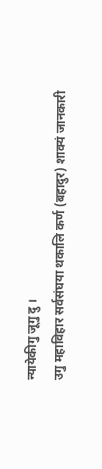न्यायेकीगु जूगु दु ।
उगु महाविहार सर्वसंघया थकालि कर्ण (बहादुर) शाक्यं जानकारी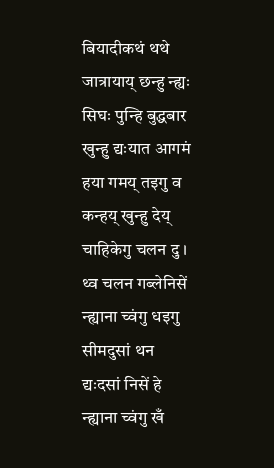बियादीकथं थथे जात्रायाय् छन्हु न्ह्यः सिघः पुन्हि बुद्धबार खुन्हु द्यःयात आगमं हया गमय् तइगु व कन्हय् खुन्हु देय् चाहिकेगु चलन दु ।
थ्व चलन गब्लेनिसें न्ह्याना च्वंगु धइगु सीमदुसां थन द्यःदसां निसें हे न्ह्याना च्वंगु खँ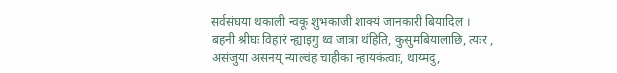सर्वसंघया थकाली न्वकू शुभकाजी शाक्यं जानकारी बियादिल ।
बहनी श्रीघः विहारं न्ह्याइगु थ्व जात्रा थंहिति, कुसुमबियालाछि, त्यःर , असंजुया असनय् न्याल्वंह चाहीका न्हायकंत्वाः, थाय्मदु,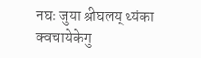नघः जुया श्रीघलय् थ्यंका क्वचायेकेगु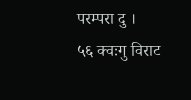परम्परा दु ।
५६ क्वःगु विराट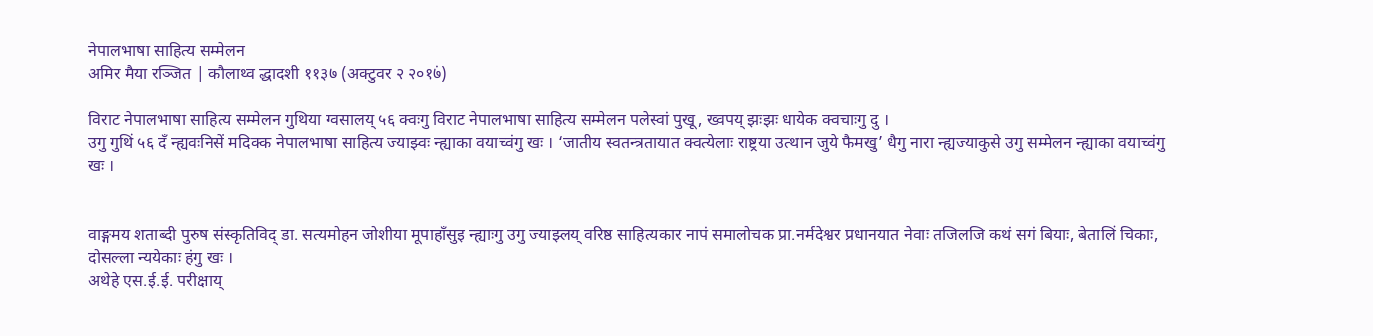नेपालभाषा साहित्य सम्मेलन
अमिर मैया रञ्जित | कौलाथ्व द्धादशी ११३७ (अक्टुवर २ २०१७ं)

विराट नेपालभाषा साहित्य सम्मेलन गुथिया ग्वसालय् ५६ क्वःगु विराट नेपालभाषा साहित्य सम्मेलन पलेस्वां पुखू, ख्वपय् झःझः धायेक क्वचाःगु दु ।
उगु गुथिं ५६ दँ न्ह्यवःनिसें मदिक्क नेपालभाषा साहित्य ज्याझ्वः न्ह्याका वयाच्वंगु खः । ‘जातीय स्वतन्त्रतायात क्वत्येलाः राष्ट्रया उत्थान जुये फैमखु’ धैगु नारा न्ह्यज्याकुसे उगु सम्मेलन न्ह्याका वयाच्वंगु खः ।


वाङ्गमय शताब्दी पुरुष संस्कृतिविद् डा. सत्यमोहन जोशीया मूपाहाँसुइ न्ह्याःगु उगु ज्याझ्लय् वरिष्ठ साहित्यकार नापं समालोचक प्रा.नर्मदेश्वर प्रधानयात नेवाः तजिलजि कथं सगं बियाः, बेतालिं चिकाः, दोसल्ला न्ययेकाः हंगु खः ।
अथेहे एस.ई.ई. परीक्षाय्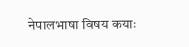नेपालभाषा विषय कयाः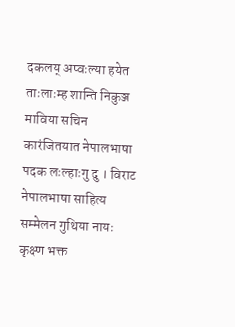दकलय् अप्वःल्या हयेत ताःलाःम्ह शान्ति निकुञ्ज माविया सचिन कारंजितयात नेपालभाषा पदक लःल्हाःगु दु । विराट नेपालभाषा साहित्य सम्मेलन गुथिया नायः कृक्ष्ण भक्त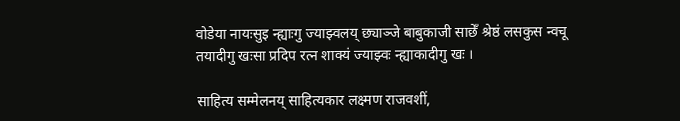वोडेया नायःसुइ न्ह्याःगु ज्याझ्वलय् छ्याञ्जे बाबुकाजी साछेँ श्रेष्ठं लसकुस न्वचू तयादीगु खःसा प्रदिप रत्न शाक्यं ज्याझ्वः न्ह्याकादीगु खः ।

साहित्य सम्मेलनय् साहित्यकार लक्ष्मण राजवशीं,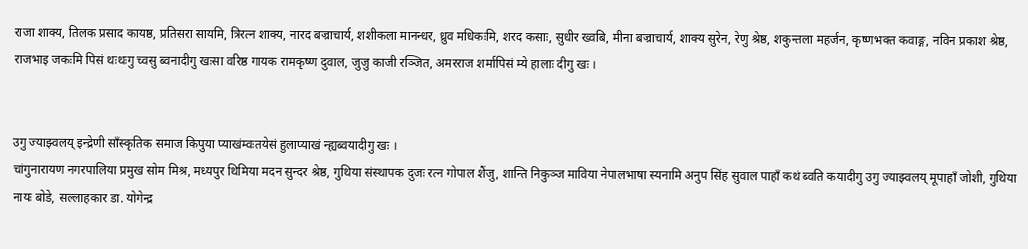राजा शाक्य, तिलक प्रसाद कायष्ठ, प्रतिसरा सायमि, त्रिरत्न शाक्य, नारद बज्राचार्य, शशीकला मानन्धर, ध्रुव मधिकःमि, शरद कसाः, सुधीर ख्वबि, मीना बज्राचार्य, शाक्य सुरेन, रेणु श्रेष्ठ, शकुन्तला महर्जन, कृष्णभक्त कवाङ्ग, नविन प्रकाश श्रेष्ठ, राजभाइ जकःमि पिसं थःथःगु च्वसु ब्वनादीगु खःसा वरिष्ठ गायक रामकृष्ण दुवाल, जुजु काजी रञ्जित, अमरराज शर्मापिसं म्ये हालाः दीगु खः ।


उगु ज्याझ्वलय् इन्द्रेणी साँस्कृतिक समाज किपुया प्याखंम्वःतयेसं हुलाप्याखं न्ह्यब्वयादीगु खः ।
चांगुनारायण नगरपालिया प्रमुख सोम मिश्र, मध्यपुर थिमिया मदन सुन्दर श्रेष्ठ, गुथिया संस्थापक दुजः रत्न गोपाल शैंजु, शान्ति निकुञ्ज माविया नेपालभाषा स्यनामि अनुप सिंह सुवाल पाहाँ कथं ब्वति कयादीगु उगु ज्याझ्वलय् मूपाहाँ जोशी, गुथिया नायः बोडे, सल्लाहकार डा. योगेन्द्र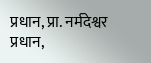प्रधान, प्रा. नर्मदेश्वर प्रधान,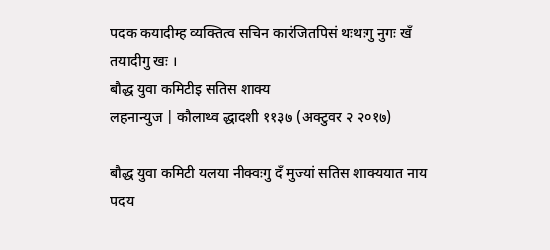पदक कयादीम्ह व्यक्तित्व सचिन कारंजितपिसं थःथःगु नुगः खँ तयादीगु खः ।
बौद्ध युवा कमिटीइ सतिस शाक्य
लहनान्युज | कौलाथ्व द्धादशी ११३७ (अक्टुवर २ २०१७)

बौद्ध युवा कमिटी यलया नीक्वःगु दँ मुज्यां सतिस शाक्ययात नाय पदय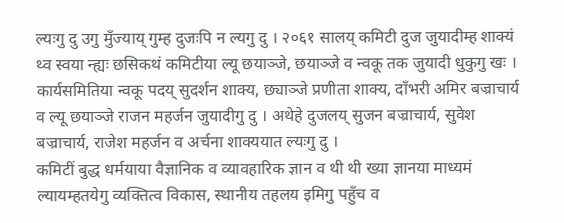ल्यःगु दु उगु मुँज्याय् गुम्ह दुजःपि न ल्यगु दु । २०६१ सालय् कमिटी दुज जुयादीम्ह शाक्यं थ्व स्वया न्ह्यः छसिकथं कमिटीया ल्यू छयाञ्जे, छयाञ्जे व न्वकू तक जुयादी धुकुगु खः ।
कार्यसमितिया न्वकू पदय् सुदर्शन शाक्य, छ्याञ्जे प्रणीता शाक्य, दाँभरी अमिर बज्राचार्य व ल्यू छयाञ्जे राजन महर्जन जुयादीगु दु । अथेहे दुजलय् सुजन बज्राचार्य, सुवेश बज्राचार्य, राजेश महर्जन व अर्चना शाक्ययात ल्यःगु दु ।
कमिटीं बुद्ध धर्मयाया वैज्ञानिक व व्यावहारिक ज्ञान व थी थी ख्या ज्ञानया माध्यमं ल्यायम्हतयेगु व्यक्तित्व विकास, स्थानीय तहलय इमिगु पहुँच व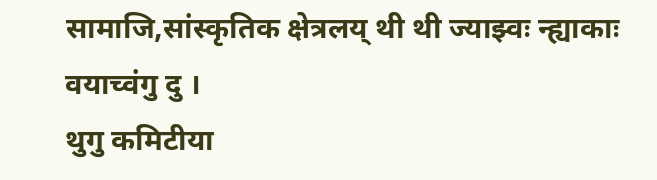सामाजि,सांस्कृतिक क्षेत्रलय् थी थी ज्याझ्वः न्ह्याकाः वयाच्वंगु दु ।
थुगु कमिटीया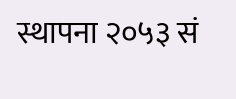स्थापना २०५३ सं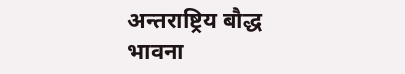अन्तराष्ट्रिय बौद्ध भावना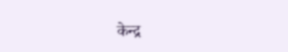केन्द्र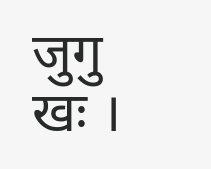जुगु खः ।